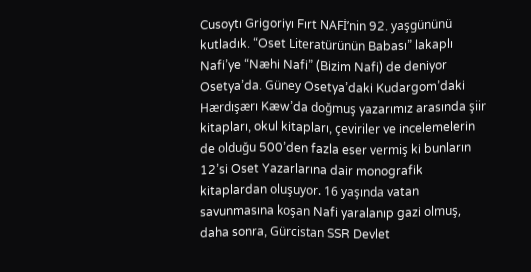Cusoytı Grigoriyı Fırt NAFİ’nin 92. yaşgününü kutladık. “Oset Literatürünün Babası” lakaplı Nafi’ye “Næhi Nafi” (Bizim Nafi) de deniyor Osetya’da. Güney Osetya’daki Kudargom’daki Hærdışærı Kæw’da doğmuş yazarımız arasında şiir kitapları, okul kitapları, çeviriler ve incelemelerin de olduğu 500’den fazla eser vermiş ki bunların 12’si Oset Yazarlarına dair monografik kitaplardan oluşuyor. 16 yaşında vatan savunmasına koşan Nafi yaralanıp gazi olmuş, daha sonra, Gürcistan SSR Devlet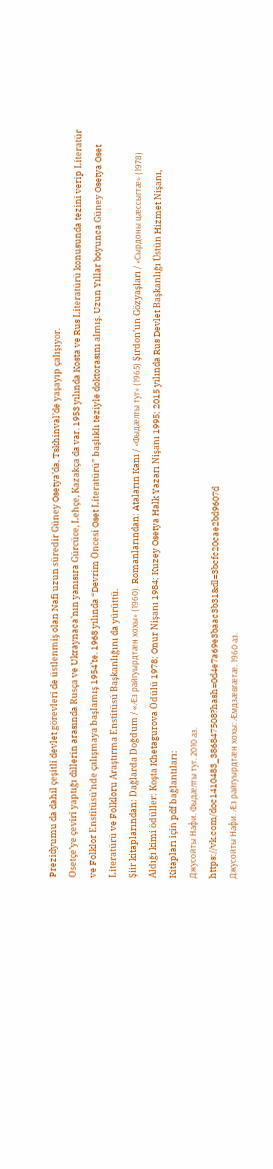Prezidyumu da dahil çeşitli devlet görevleri de üstlenmiş olan Nafi uzun süredir Güney Osetya’da, Tskhinval’de yaşayıp çalışıyor.
Osetçe’ye çeviri yaptığı dillerin arasında Rusça ve Ukraynaca’nın yanısıra Gürcüce, Lehçe, Kazakça da var. 1953 yılında Kosta ve Rus Literatürü konusunda tezini verip Literatür ve Folklor Enstitüsü’nde çalışmaya başlamış 1954’te. 1968 yılında “Devrim Öncesi Oset Literatürü” başlıklı teziyle doktorasını almış. Uzun Yıllar boyunca Güney Osetya Oset Literatürü ve Folkloru Araştırma Enstitüsü Başkanlığını da yürüttü.
Şiir kitaplarından: Dağlarda Doğdum / «Æз райгуырдтæн хохы» (1960). Romanlarından: Ataların Kanı / «Фыдæлты туг» (1965) Şırdon’un Gözyaşları / «Сырдоны цæссыгтæ» (1978)
Aldığı kimi ödüller: Koşta Khetagurova Ödülü 1978; Onur Nişanı 1984; Kuzey Osetya Halk Yazarı Nişanı 1995; 2015 yılında Rus Devlet Başkanlığı Üstün Hizmet Nişanı,
Kitapları için pdf bağlantıları:
Джусойты Нафи. Фыдæлты туг. 2010 аз.
https://vk.com/doc1410483_386847508?hash=0d4e7a69e3baac3b31&dl=3bcfc20cae2bd9607d
Джусойты Нафи. Æз райгуырдтæн хохы: Æмдзæвгæтæ. 1960 аз.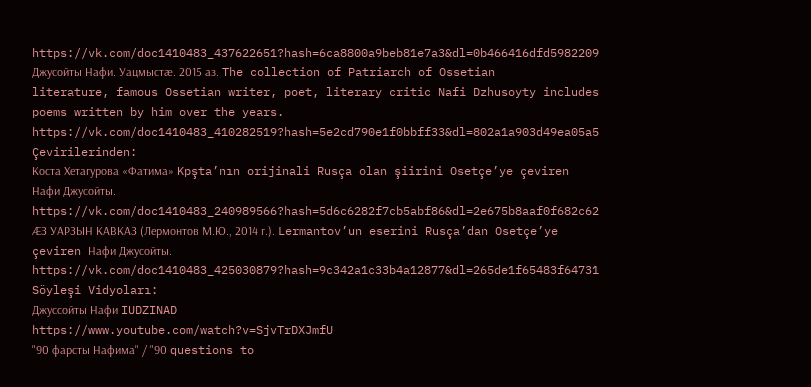https://vk.com/doc1410483_437622651?hash=6ca8800a9beb81e7a3&dl=0b466416dfd5982209
Джусойты Нафи. Уацмыстæ. 2015 аз. The collection of Patriarch of Ossetian literature, famous Ossetian writer, poet, literary critic Nafi Dzhusoyty includes poems written by him over the years.
https://vk.com/doc1410483_410282519?hash=5e2cd790e1f0bbff33&dl=802a1a903d49ea05a5
Çevirilerinden:
Коста Хетагурова «Фатима» Kpşta’nın orijinali Rusça olan şiirini Osetçe’ye çeviren Нафи Джусойты.
https://vk.com/doc1410483_240989566?hash=5d6c6282f7cb5abf86&dl=2e675b8aaf0f682c62
ÆЗ УАРЗЫН КАВКАЗ (Лермонтов М.Ю., 2014 г.). Lermantov’un eserini Rusça’dan Osetçe’ye çeviren Нафи Джусойты.
https://vk.com/doc1410483_425030879?hash=9c342a1c33b4a12877&dl=265de1f65483f64731
Söyleşi Vidyoları:
Джуссойты Нафи IUDZINAD
https://www.youtube.com/watch?v=SjvTrDXJmfU
"90 фарсты Нафима" / "90 questions to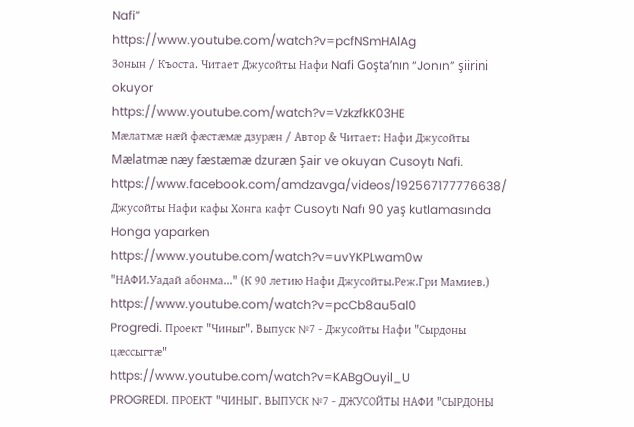Nafi”
https://www.youtube.com/watch?v=pcfNSmHAlAg
Зонын / Къоста. Читает Джусойты Нафи Nafi Goşta’nın “Jonın” şiirini okuyor
https://www.youtube.com/watch?v=VzkzfkK03HE
Мæлатмæ нæй фæстæмæ дзурæн / Автор & Читает: Нафи Джусойты
Mælatmæ næy fæstæmæ dzuræn Şair ve okuyan Cusoytı Nafi.
https://www.facebook.com/amdzavga/videos/192567177776638/
Джусойты Нафи кафы Хонга кафт Cusoytı Nafı 90 yaş kutlamasında Honga yaparken
https://www.youtube.com/watch?v=uvYKPLwam0w
"НАФИ.Уадай абонма..." (К 90 летию Нафи Джусойты.Реж.Гри Мамиев.)
https://www.youtube.com/watch?v=pcCb8au5al0
Progredi. Проект "Чиныг". Выпуск №7 - Джусойты Нафи "Сырдоны цæссыгтæ"
https://www.youtube.com/watch?v=KABgOuyil_U
PROGREDI. ПРОЕКТ "ЧИНЫГ. ВЫПУСК №7 - ДЖУСОЙТЫ НАФИ "СЫРДОНЫ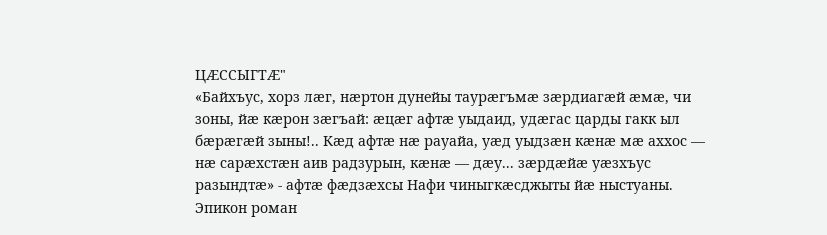ЦÆССЫГТÆ"
«Байхъус, хорз лæг, нæртон дунейы таурæгъмæ зæрдиагæй æмæ, чи зоны, йæ кæрон зæгъай: æцæг афтæ уыдаид, удæгас царды гакк ыл бæрæгæй зыны!.. Кæд афтæ нæ рауайа, уæд уыдзæн кæнæ мæ аххос — нæ сарæхстæн аив радзурын, кæнæ — дæу... зæрдæйæ уæзхъус разындтæ» - афтæ фæдзæхсы Нафи чиныгкæсджыты йæ ныстуаны.
Эпикон роман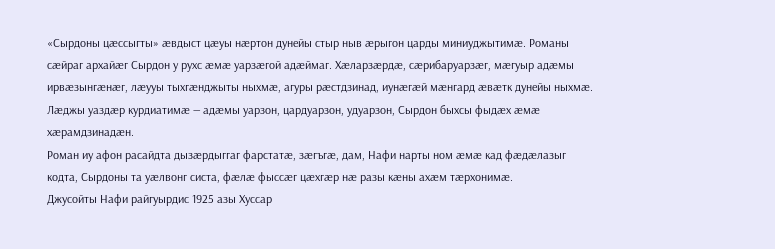«Сырдоны цæссыгты» æвдыст цæуы нæртон дунейы стыр ныв æрыгон царды миниуджытимæ. Романы сæйраг архайæг Сырдон у рухс æмæ уарзæгой адæймаг. Хæларзæрдæ, сæрибаруарзæг, мæгуыр адæмы ирвæзынгæнæг, лæууы тыхгæнджыты ныхмæ, агуры рæстдзинад, иунæгæй мæнгард æвæтк дунейы ныхмæ. Лæджы уаздæр курдиатимæ — адæмы уарзон, цардуарзон, удуарзон, Сырдон быхсы фыдæх æмæ хæрамдзинадæн.
Роман иу афон расайдта дызæрдыггаг фарстатæ, зæгъгæ, дам, Нафи нарты ном æмæ кад фæдæлазыг кодта, Сырдоны та уæлвонг систа, фæлæ фыссæг цæхгæр нæ разы кæны ахæм тæрхонимæ.
Джусойты Нафи райгуырдис 1925 азы Хуссар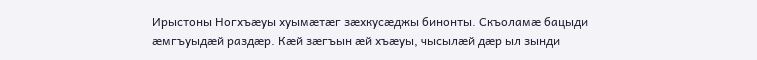Ирыстоны Ногхъæуы хуымæтæг зæхкусæджы бинонты. Скъоламæ бацыди æмгъуыдæй раздæр. Кæй зæгъын æй хъæуы, чысылæй дæр ыл зынди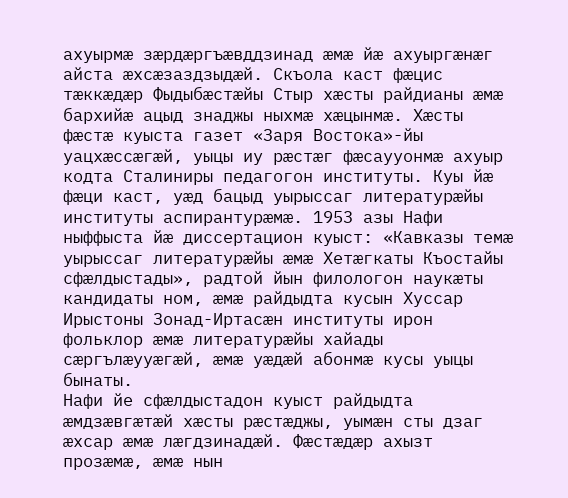ахуырмæ зæрдæргъæвддзинад æмæ йæ ахуыргæнæг айста æхсæзаздзыдæй. Скъола каст фæцис тæккæдæр Фыдыбæстæйы Стыр хæсты райдианы æмæ бархийæ ацыд знаджы ныхмæ хæцынмæ. Хæсты фæстæ куыста газет «Заря Востока»-йы уацхæссæгæй, уыцы иу рæстæг фæсаууонмæ ахуыр кодта Сталиниры педагогон институты. Куы йæ фæци каст, уæд бацыд уырыссаг литературæйы институты аспирантурæмæ. 1953 азы Нафи ныффыста йæ диссертацион куыст: «Кавказы темæ уырыссаг литературæйы æмæ Хетæгкаты Къостайы сфæлдыстады», радтой йын филологон наукæты кандидаты ном, æмæ райдыдта кусын Хуссар Ирыстоны Зонад-Иртасæн институты ирон фольклор æмæ литературæйы хайады сæргълæууæгæй, æмæ уæдæй абонмæ кусы уыцы бынаты.
Нафи йе сфæлдыстадон куыст райдыдта æмдзæвгæтæй хæсты рæстæджы, уымæн сты дзаг æхсар æмæ лæгдзинадæй. Фæстæдæр ахызт прозæмæ, æмæ нын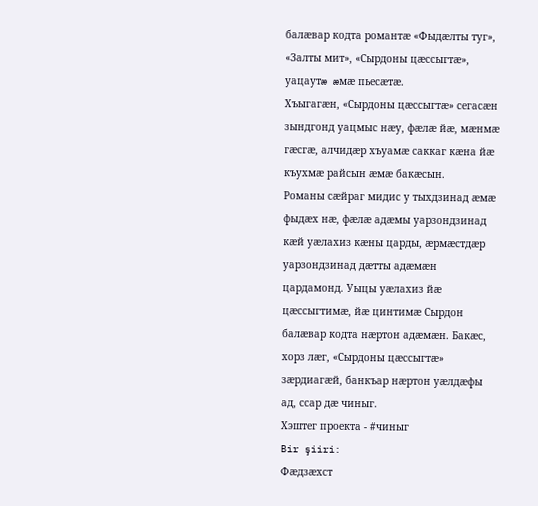балæвар кодта романтæ «Фыдæлты туг», «Залты мит», «Сырдоны цæссыгтæ», уацаутæ æмæ пьесæтæ.
Хъыгагæн, «Сырдоны цæссыгтæ» сегасæн зындгонд уацмыс нæу, фæлæ йæ, мæнмæ гæсгæ, алчидæр хъуамæ саккаг кæна йæ къухмæ райсын æмæ бакæсын.
Романы сæйраг мидис у тыхдзинад æмæ фыдæх нæ, фæлæ адæмы уарзондзинад кæй уæлахиз кæны царды, æрмæстдæр уарзондзинад дæтты адæмæн цардамонд. Уыцы уæлахиз йæ цæссыгтимæ, йæ цинтимæ Сырдон балæвар кодта нæртон адæмæн. Бакæс, хорз лæг, «Сырдоны цæссыгтæ» зæрдиагæй, банкъар нæртон уæлдæфы ад, ссар дæ чиныг.
Хэштег проекта - #чиныг
Bir şiiri:
Фæдзæхст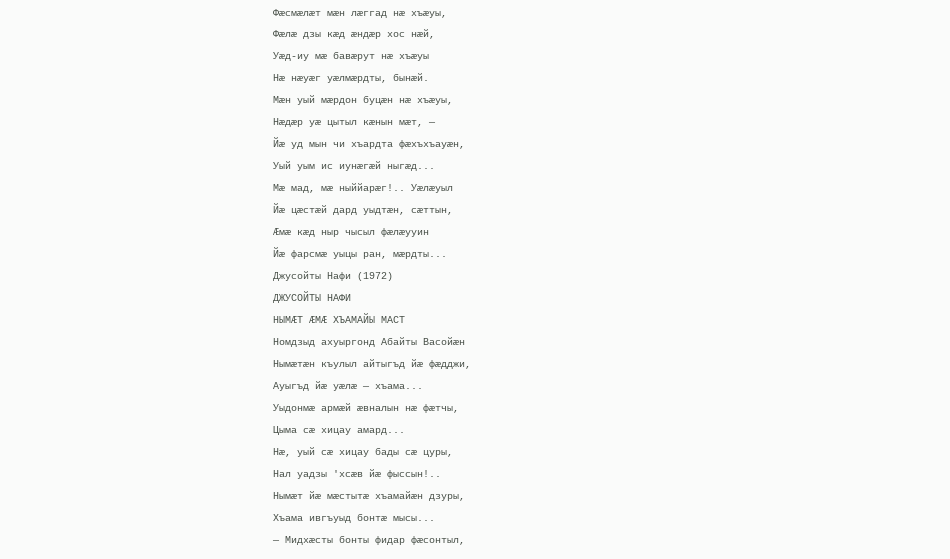Фæсмæлæт мæн лæггад нæ хъæуы,
Фæлæ дзы кæд æндæр хос нæй,
Уæд-иу мæ бавæрут нæ хъæуы
Нæ нæуæг уæлмæрдты, бынæй.
Мæн уый мæрдон буцæн нæ хъæуы,
Нæдæр уæ цытыл кæнын мæт, —
Йæ уд мын чи хъардта фæхъхъауæн,
Уый уым ис иунæгæй ныгæд...
Мæ мад, мæ ныййарæг!.. Уæлæуыл
Йæ цæстæй дард уыдтæн, сæттын,
Æмæ кæд ныр чысыл фæлæууин
Йæ фарсмæ уыцы ран, мæрдты...
Джусойты Нафи (1972)
ДЖУСОЙТЫ НАФИ
НЫМÆТ ÆМÆ ХЪАМАЙЫ МАСТ
Номдзыд ахуыргонд Абайты Васойæн
Нымæтæн къулыл айтыгъд йæ фæдджи,
Ауыгъд йæ уæлæ — хъама...
Уыдонмæ армæй æвналын нæ фæтчы,
Цыма сæ хицау амард...
Нæ, уый сæ хицау бады сæ цуры,
Нал уадзы 'хсæв йæ фыссын!..
Нымæт йæ мæстытæ хъамайæн дзуры,
Хъама ивгъуыд бонтæ мысы...
— Мидхæсты бонты фидар фæсонтыл,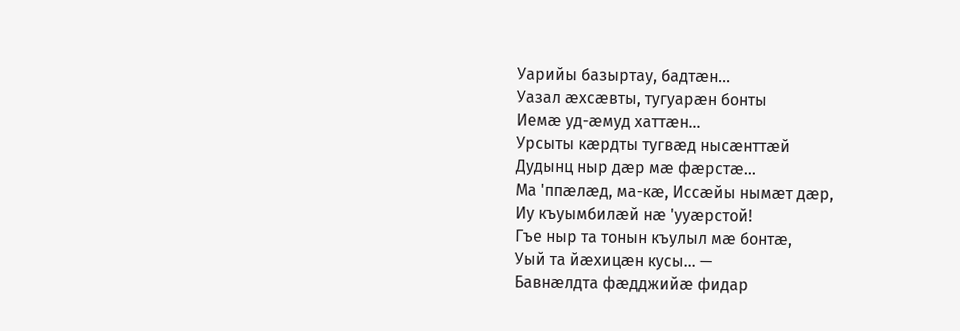Уарийы базыртау, бадтæн...
Уазал æхсæвты, тугуарæн бонты
Иемæ уд-æмуд хаттæн...
Урсыты кæрдты тугвæд нысæнттæй
Дудынц ныр дæр мæ фæрстæ...
Ма 'ппæлæд, ма-кæ, Иссæйы нымæт дæр,
Иу къуымбилæй нæ 'ууæрстой!
Гъе ныр та тонын къулыл мæ бонтæ,
Уый та йæхицæн кусы... —
Бавнæлдта фæдджийæ фидар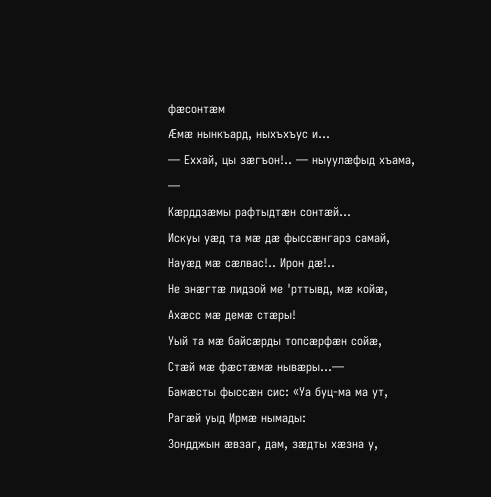фæсонтæм
Æмæ нынкъард, ныхъхъус и...
— Еххай, цы зæгъон!.. — ныуулæфыд хъама, —
Кæрддзæмы рафтыдтæн сонтæй...
Искуы уæд та мæ дæ фыссæнгарз самай,
Науæд мæ сæлвас!.. Ирон дæ!..
Не знæгтæ лидзой ме 'рттывд, мæ койæ,
Ахæсс мæ демæ стæры!
Уый та мæ байсæрды топсæрфæн сойæ,
Стæй мæ фæстæмæ нывæры...—
Бамæсты фыссæн сис: «Уа буц-ма ма ут,
Рагæй уыд Ирмæ нымады:
Зондджын æвзаг, дам, зæдты хæзна у,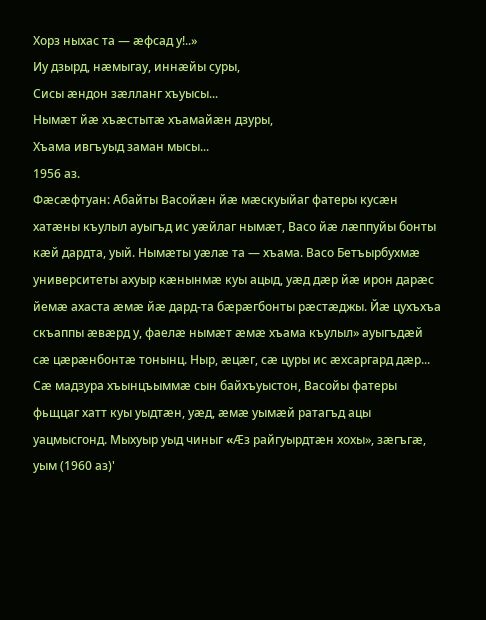Хорз ныхас та — æфсад у!..»
Иу дзырд, нæмыгау, иннæйы суры,
Сисы æндон зæлланг хъуысы...
Нымæт йæ хъæстытæ хъамайæн дзуры,
Хъама ивгъуыд заман мысы...
1956 аз.
Фæсæфтуан: Абайты Васойæн йæ мæскуыйаг фатеры кусæн хатæны къулыл ауыгъд ис уæйлаг нымæт, Васо йæ лæппуйы бонты кæй дардта, уый. Нымæты уæлæ та — хъама. Васо Бетъырбухмæ университеты ахуыр кæнынмæ куы ацыд, уæд дæр йæ ирон дарæс йемæ ахаста æмæ йæ дард-та бæрæгбонты рæстæджы. Йæ цухъхъа скъаппы æвæрд у, фаелæ нымæт æмæ хъама къулыл» ауыгъдæй сæ цæрæнбонтæ тонынц. Ныр, æцæг, сæ цуры ис æхсаргард дæр... Сæ мадзура хъынцъыммæ сын байхъуыстон, Васойы фатеры фьщцаг хатт куы уыдтæн, уæд, æмæ уымæй ратагъд ацы уацмысгонд. Мыхуыр уыд чиныг «Æз райгуырдтæн хохы», зæгъгæ, уым (1960 аз)'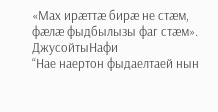«Мах ирæттæ бирæ не стæм, фæлæ фыдбылызы фаг стæм». ДжусойтыНафи
“Нае наертон фыдаелтаей нын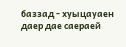баззад - хуыцауаен даер дае саераей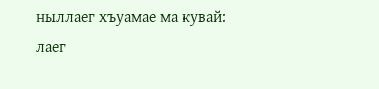ныллаег хъуамае ма кувай: лаег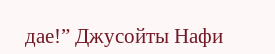дае!” Джусойты Нафи